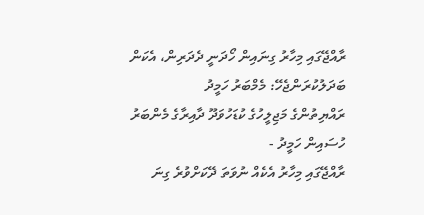ރާއްޖޭގައި މިހާރު ގިނައިން ހޯދަނީ ދެދަރިން، އެކަން ބަދަލުކުރަންޖެހޭ: މެމްބަރު ހަމީދު
ރައްޔިތުންގެ މަޖިލީހުގެ ކުޑަހުވަދޫ ދާއިރާގެ މެންބަރު ހުސައިން ހަމީދު -
ރާއްޖޭގައި މިހާރު އެކެއް ނުވަތަ ދޭކަށްވުރެ ގިނަ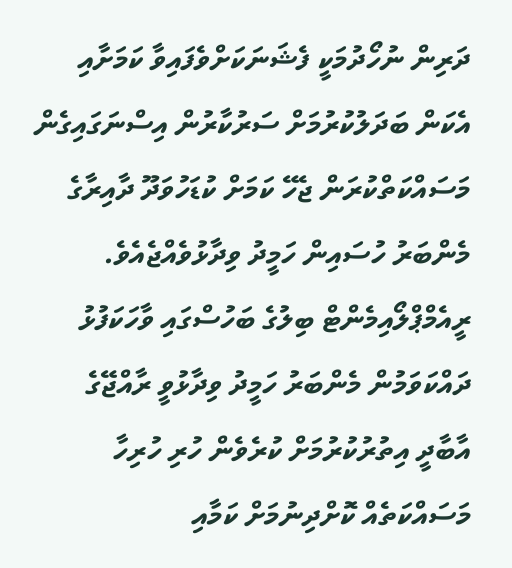ދަރިން ނުހޯދުމަކީ ފެޝަނަކަށްވެފައިވާ ކަމަށާއި އެކަން ބަދަލުކުރުމަށް ސަރުކާރުން އިސްނަގައިގެން މަސައްކަތްކުރަން ޖެހޭ ކަމަށް ކުޑަހުވަދޫ ދާއިރާގެ މެންބަރު ހުސައިން ހަމީދު ވިދާޅުވެއްޖެއެވެ.
ރީއެމްޕްލޯއިމެންޓް ބިލުގެ ބަހުސްގައި ވާހަކަފުޅު ދައްކަވަމުން މެންބަރު ހަމީދު ވިދާޅުވީ ރާއްޖޭގެ އާބާދީ އިތުރުކުރުމަށް ކުރެވެން ހުރި ހުރިހާ މަސައްކަތެއް ކޮށްދިނުމަށް ކަމާއި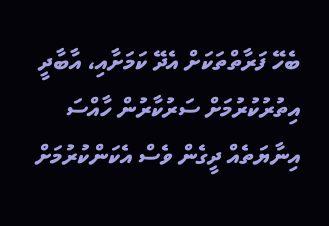ބެހޭ ފަރާތްތަކަށް އެދޭ ކަމަށާއި، އާބާދީ އިތުރުކުރުމަށް ސަރުކާރުން ހާއްސަ އިނާޔަތެއް ދީގެން ވެސް އެކަންކުރުމަށް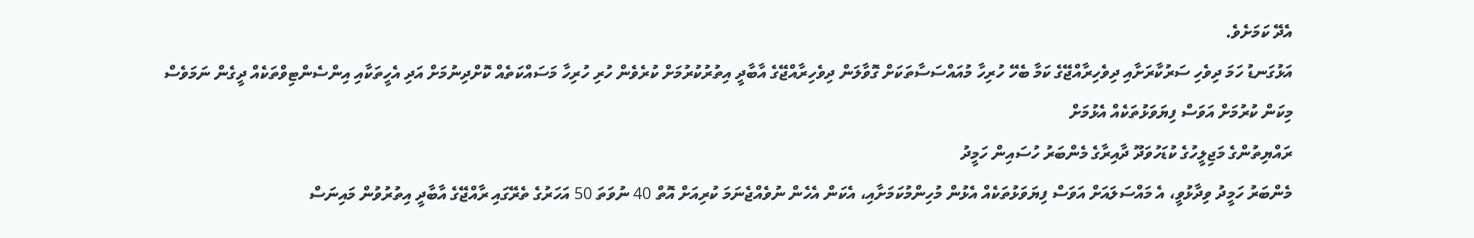އެދޭ ކަމަށެވެ.
އަޅުގަނޑު ހަމަ ދިވެހި ސަރުކާރަށާއި ދިވެހިރާއްޖޭގެ ކަމާ ބެހޭ ހުރިހާ މުއައްސަސާތަކަށް ގޮވާލަން ދިވެހިރާއްޖޭގެ އާބާދީ އިތުރުކުރުމަށް ކުރެވެން ހުރި ހުރިހާ މަސައްކަތެއް ކޮށްދިނުމަށް އަދި އެހީތަކާއި އިންސެންޓިވްތަކެއް ދީގެން ނަމަވެސް މިކަން ކުރުމަށް އަވަސް ފިޔަވަޅުތަކެއް އެޅުމަށް
ރައްޔިތުންގެ މަޖިލީހުގެ ކުޑަހުވަދޫ ދާއިރާގެ މެންބަރު ހުސައިން ހަމީދު
މެންބަރު ހަމީދު ވިދާޅުވީ، އެ މައްސަލައަށް އަވަސް ފިޔަވަޅުތަކެއް އެޅުން މުހިންމުކަމަށާއި، އެކަން އެހެން ނުވެއްޖެނަމަ ކުރިއަށް އޮތް 40 ނުވަތަ 50 އަހަރުގެ ތެރޭގައި ރާއްޖޭގެ އާބާދީ އިތުރުވުން މައިނަސް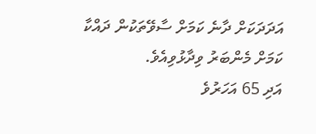އަދަދަކަށް ދާނެ ކަމަށް ސާވޭތަކުން ދައްކާ ކަމަށް މެންބަރު ވިދާޅުވިއެވެ.
އަދި 65 އަހަރުވެ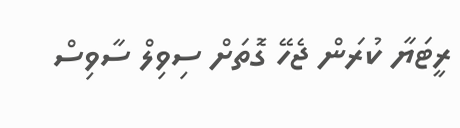ރީޓަޔާ ކުރަން ޖެހޭ ގޮތަށް ސިވިލް ސާވިސް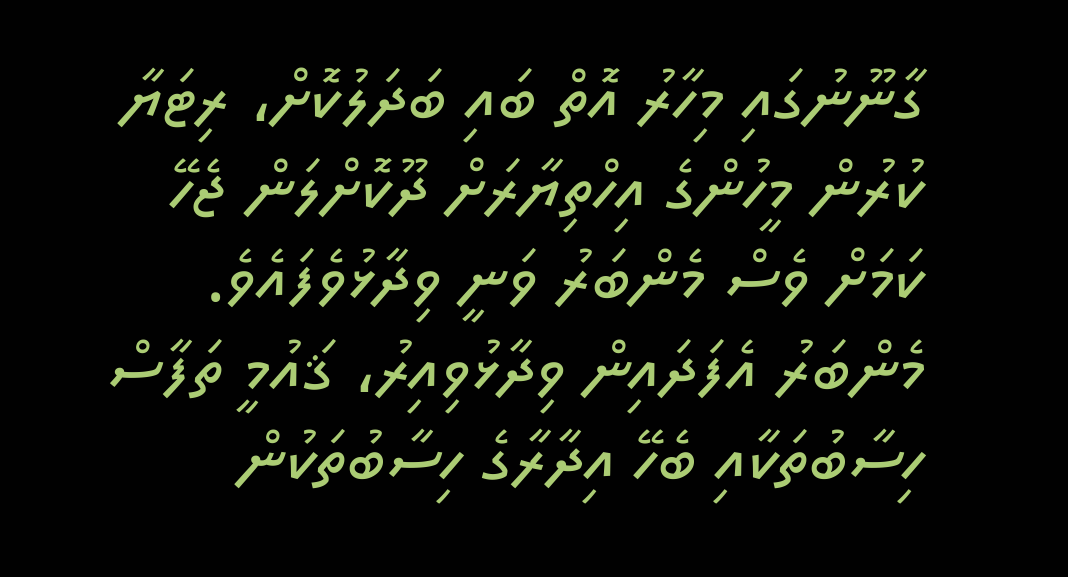ގާނޫނުގައި މިހާރު އޮތް ބައި ބަދަލުކޮށް، ރިޓަޔާ ކުރުން މީހުންގެ އިހްތިޔާރަށް ދޫކޮށްލަން ޖެހޭ ކަމަށް ވެސް މެންބަރު ވަނީ ވިދާޅުވެފައެވެ.
މެންބަރު އެފަދައިން ވިދާޅުވިއިރު، ޤައުމީ ތަފާސް ހިސާބުތަކާއި ބެހޭ އިދާރާގެ ހިސާބުތަކުން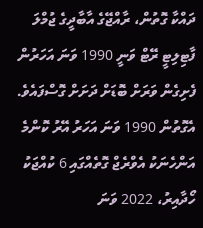ދައްކާ ގޮތުން، ރާއްޖޭގެ އާބާދީގެ ޖުމްލަ ފާޓިލިޓީ ރޭޓް ވަނީ 1990 ވަނަ އަހަރުން ފެށިގެން ވަރަށް ބޮޑަށް ދަށަށް ގޮސްފައެވެ. އެގޮތުން 1990 ވަނަ އަހަރު އޭރު ކޮންމެ އަންހެނަކު އެވްރެޖް ގޮތެއްގައި 6 ކުއްޖަކު ހޯދާއިރު، 2022 ވަނަ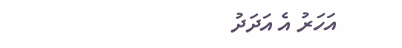އަހަރު އެ އަދަދު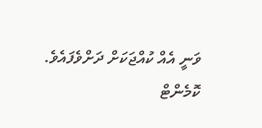ވަނީ އެއް ކުއްޖަކަށް ދަށްވެފައެވެ.
ކޮމެންޓް